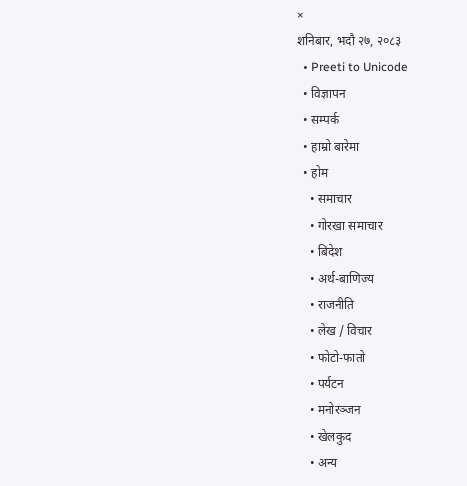×
शनिबार, भदौ २७, २०८३
  • Preeti to Unicode
  • विज्ञापन
  • सम्पर्क
  • हाम्रो बारेमा
  • होम
    • समाचार
    • गोरखा समाचार
    • बिदेश
    • अर्थ-बाणिज्य
    • राजनीति
    • लेख / विचार
    • फोटो-फातो
    • पर्यटन
    • मनोरञ्जन
    • खेलकुद
    • अन्य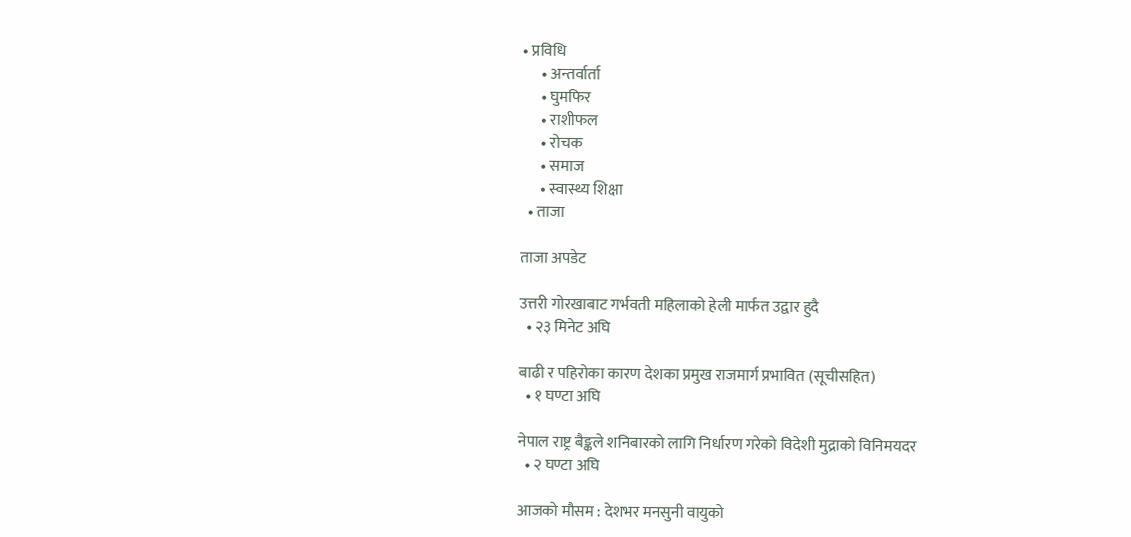• प्रविधि
      • अन्तर्वार्ता
      • घुमफिर
      • राशीफल
      • रोचक
      • समाज
      • स्वास्थ्य शिक्षा
  • ताजा

ताजा अपडेट

उत्तरी गोरखाबाट गर्भवती महिलाको हेली मार्फत उद्वार हुदै
  • २३ मिनेट अघि

बाढी र पहिरोका कारण देशका प्रमुख राजमार्ग प्रभावित (सूचीसहित)
  • १ घण्टा अघि

नेपाल राष्ट्र बैङ्कले शनिबारको लागि निर्धारण गरेको विदेशी मुद्राको विनिमयदर
  • २ घण्टा अघि

आजको मौसम : देशभर मनसुनी वायुको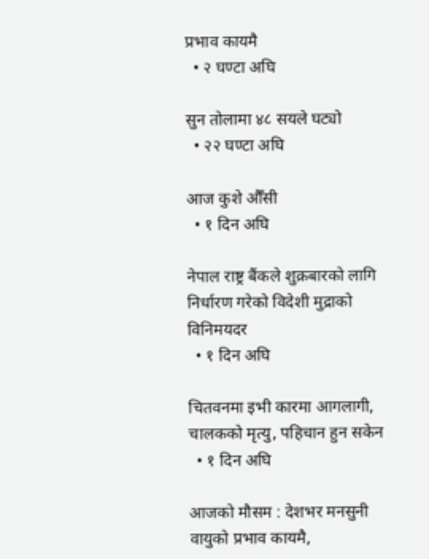प्रभाव कायमै
  • २ घण्टा अघि

सुन तोलामा ४८ सयले घट्यो
  • २२ घण्टा अघि

आज कुशे औँसी
  • १ दिन अघि

नेपाल राष्ट्र बैंकले शुक्रबारको लागि निर्धारण गरेको विदेशी मुद्राको विनिमयदर
  • १ दिन अघि

चितवनमा इभी कारमा आगलागी, चालकको मृत्यु, पहिचान हुन सकेन
  • १ दिन अघि

आजको मौसम : देशभर मनसुनी वायुको प्रभाव कायमै,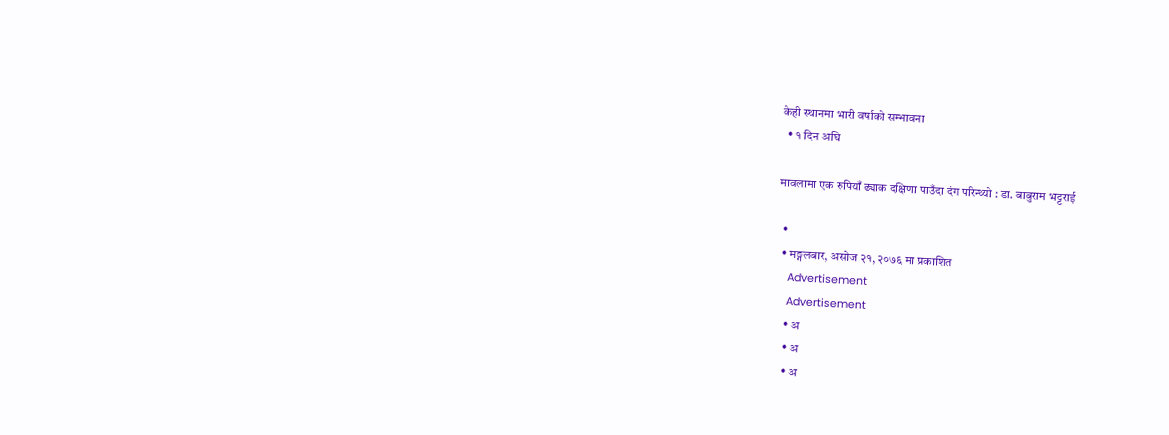केही स्थानमा भारी वर्षाको सम्भावना
  • १ दिन अघि

मावलामा एक रुपियाँ ढ्याक दक्षिणा पाउँदा दंग परिन्थ्यो : डा. बाबुराम भट्टराई

  •
  • मङ्गलबार, असोज २१, २०७६ मा प्रकाशित
    Advertisement
    Advertisement
    • अ
    • अ
    • अ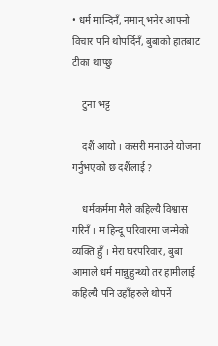• धर्म मान्दिनँ, नमान् भनेर आफ्नो विचार पनि थोपर्दिनँ, बुबाको हातबाट टीका थाप्छु

    टुना भट्ट

    दशैं आयो । कसरी मनाउने योजना गर्नुभएको छ दशैंलाई ?

    धर्मकर्ममा मैले कहिल्यै विश्वास गरिनँ । म हिन्दू परिवारमा जन्मेको व्यक्ति हुँ । मेरा घरपरिवार, बुबा आमाले धर्म मान्नुहुन्थ्यो तर हामीलाई कहिल्यै पनि उहाँहरुले थोपर्ने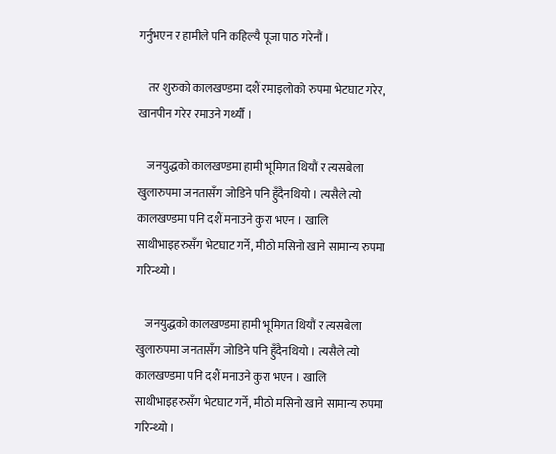गर्नुभएन र हामीले पनि कहिल्यै पूजा पाठ गरेनौं ।

    तर शुरुको कालखण्डमा दशैं रमाइलोको रुपमा भेटघाट गरेर, खानपीन गरेर रमाउने गर्थ्यौं ।

    जनयुद्धको कालखण्डमा हामी भूमिगत थियौं र त्यसबेला खुलारुपमा जनतासँग जोडिने पनि हुँदैनथियो । त्यसैले त्यो कालखण्डमा पनि दशैं मनाउने कुरा भएन । खालि साथीभाइहरुसँग भेटघाट गर्ने, मीठो मसिनो खाने सामान्य रुपमा गरिन्थ्यो ।

    जनयुद्धको कालखण्डमा हामी भूमिगत थियौं र त्यसबेला खुलारुपमा जनतासँग जोडिने पनि हुँदैनथियो । त्यसैले त्यो कालखण्डमा पनि दशैं मनाउने कुरा भएन । खालि साथीभाइहरुसँग भेटघाट गर्ने, मीठो मसिनो खाने सामान्य रुपमा गरिन्थ्यो ।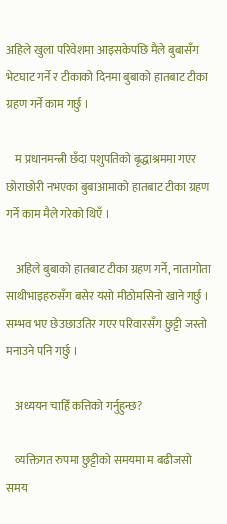अहिले खुला परिवेशमा आइसकेपछि मैले बुबासँग भेटघाट गर्ने र टीकाको दिनमा बुबाको हातबाट टीका ग्रहण गर्ने काम गर्छु ।

    म प्रधानमन्त्री छँदा पशुपतिको बृद्धाश्रममा गएर छोराछोरी नभएका बुबाआमाको हातबाट टीका ग्रहण गर्ने काम मैले गरेको थिएँ ।

    अहिले बुबाको हातबाट टीका ग्रहण गर्ने, नातागोता साथीभाइहरुसँग बसेर यसो मीठोमसिनो खाने गर्छु । सम्भव भए छेउछाउतिर गएर परिवारसँग छुट्टी जस्तो मनाउने पनि गर्छु ।

    अध्ययन चाहिँ कत्तिको गर्नुहुन्छ?

    व्यक्तिगत रुपमा छुट्टीको समयमा म बढीजसो समय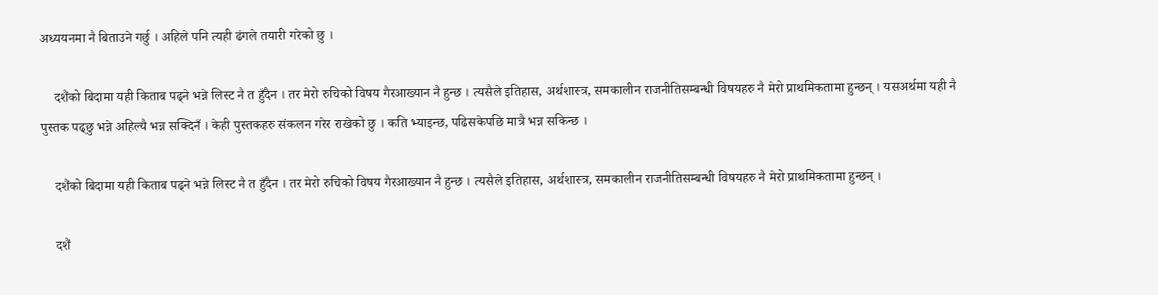अध्ययनमा नै बिताउने गर्छु । अहिले पनि त्यही ढंगले तयारी गरेको छु ।

    दशैंको बिदामा यही किताब पढ्ने भन्ने लिस्ट नै त हुँदैन । तर मेरो रुचिको विषय गैरआख्यान नै हुन्छ । त्यसैले इतिहास, अर्थशास्त्र, समकालीन राजनीतिसम्बन्धी विषयहरु नै मेरो प्राथमिकतामा हुन्छन् । यसअर्थमा यही नै पुस्तक पढ्छु भन्ने अहिल्यै भन्न सक्दिनँ । केही पुस्तकहरु संकलन गरेर राखेको छु । कति भ्याइन्छ, पढिसकेपछि मात्रै भन्न सकिन्छ ।

    दशैंको बिदामा यही किताब पढ्ने भन्ने लिस्ट नै त हुँदैन । तर मेरो रुचिको विषय गैरआख्यान नै हुन्छ । त्यसैले इतिहास, अर्थशास्त्र, समकालीन राजनीतिसम्बन्धी विषयहरु नै मेरो प्राथमिकतामा हुन्छन् ।

    दशैं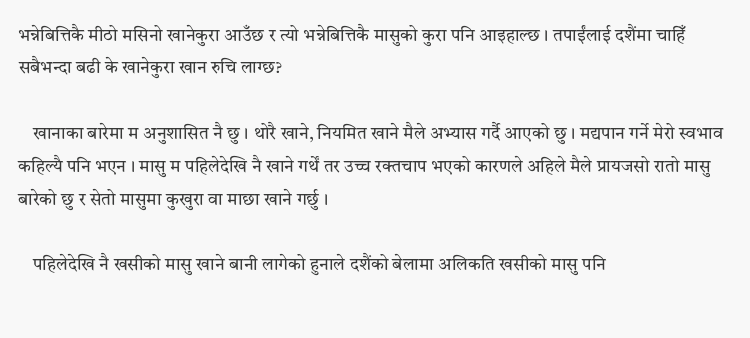भन्नेबित्तिकै मीठो मसिनो खानेकुरा आउँछ र त्यो भन्नेबित्तिकै मासुको कुरा पनि आइहाल्छ । तपाईंलाई दशैंमा चाहिँ सबैभन्दा बढी के खानेकुरा खान रुचि लाग्छ?

    खानाका बारेमा म अनुशासित नै छु । थोरै खाने, नियमित खाने मैले अभ्यास गर्दै आएको छु । मद्यपान गर्ने मेरो स्वभाव कहिल्यै पनि भएन । मासु म पहिलेदेखि नै खाने गर्थें तर उच्च रक्तचाप भएको कारणले अहिले मैले प्रायजसो रातो मासु बारेको छु र सेतो मासुमा कुखुरा वा माछा खाने गर्छु ।

    पहिलेदेखि नै खसीको मासु खाने बानी लागेको हुनाले दशैंको बेलामा अलिकति खसीको मासु पनि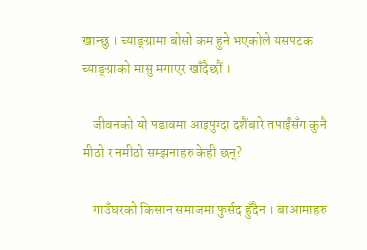खान्छु । च्याङ्ग्रामा बोसो कम हुने भएकोले यसपटक च्याङ्ग्राको मासु मगाएर खाँदैछौं ।

    जीवनको यो पडावमा आइपुग्दा दशैंबारे तपाईंसँग कुनै मीठो र नमीठो सम्झनाहरु केही छन्?

    गाउँघरको किसान समाजमा फुर्सद हुँदैन । बाआमाहरु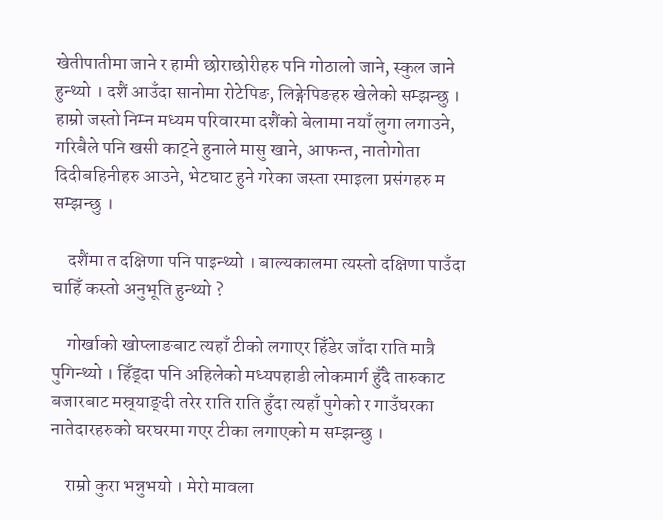खेतीपातीमा जाने र हामी छोराछोरीहरु पनि गोठालो जाने, स्कुल जाने हुन्थ्यो । दशैं आउँदा सानोमा रोटेपिङ, लिङ्गेपिङहरु खेलेको सम्झन्छु । हाम्रो जस्तो निम्न मध्यम परिवारमा दशैंको बेलामा नयाँ लुगा लगाउने, गरिबैले पनि खसी काट्ने हुनाले मासु खाने, आफन्त, नातोगोता दिदीबहिनीहरु आउने, भेटघाट हुने गरेका जस्ता रमाइला प्रसंगहरु म सम्झन्छु ।

    दशैंमा त दक्षिणा पनि पाइन्थ्यो । बाल्यकालमा त्यस्तो दक्षिणा पाउँदा चाहिँ कस्तो अनुभूति हुन्थ्यो ?

    गोर्खाको खोप्लाङबाट त्यहाँ टीको लगाएर हिँडेर जाँदा राति मात्रै पुगिन्थ्यो । हिँड्दा पनि अहिलेको मध्यपहाडी लोकमार्ग हुँदै तारुकाट बजारबाट मस्र्याङ्दी तरेर राति राति हुँदा त्यहाँ पुगेको र गाउँघरका नातेदारहरुको घरघरमा गएर टीका लगाएको म सम्झन्छु ।

    राम्रो कुरा भन्नुभयो । मेरो मावला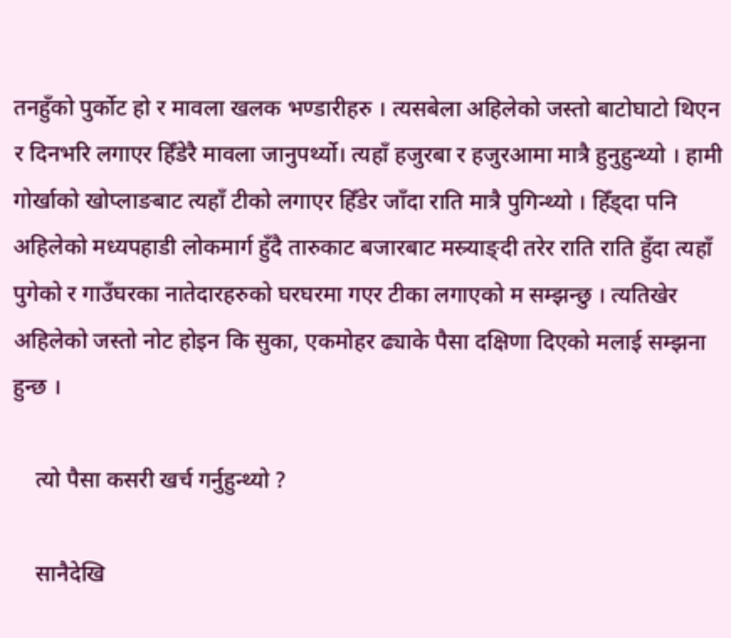तनहुँको पुर्कोट हो र मावला खलक भण्डारीहरु । त्यसबेला अहिलेको जस्तो बाटोघाटो थिएन र दिनभरि लगाएर हिँडेरै मावला जानुपर्थ्यो। त्यहाँ हजुरबा र हजुरआमा मात्रै हुनुहुन्थ्यो । हामी गोर्खाको खोप्लाङबाट त्यहाँ टीको लगाएर हिँडेर जाँदा राति मात्रै पुगिन्थ्यो । हिँड्दा पनि अहिलेको मध्यपहाडी लोकमार्ग हुँदै तारुकाट बजारबाट मस्र्याङ्दी तरेर राति राति हुँदा त्यहाँ पुगेको र गाउँघरका नातेदारहरुको घरघरमा गएर टीका लगाएको म सम्झन्छु । त्यतिखेर अहिलेको जस्तो नोट होइन कि सुका, एकमोहर ढ्याके पैसा दक्षिणा दिएको मलाई सम्झना हुन्छ ।

    त्यो पैसा कसरी खर्च गर्नुहुन्थ्यो ?

    सानैदेखि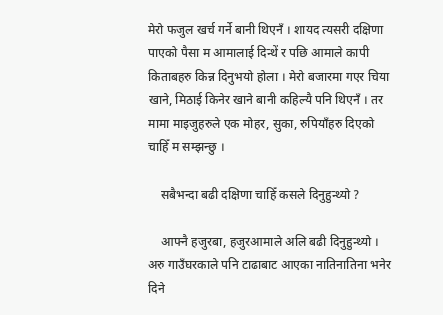मेरो फजुल खर्च गर्ने बानी थिएनँ । शायद त्यसरी दक्षिणा पाएको पैसा म आमालाई दिन्थें र पछि आमाले कापी किताबहरु किन्न दिनुभयो होला । मेरो बजारमा गएर चिया खाने, मिठाई किनेर खाने बानी कहिल्यै पनि थिएनँ । तर मामा माइजुहरुले एक मोहर, सुका, रुपियाँहरु दिएको चाहिँ म सम्झन्छु ।

    सबैभन्दा बढी दक्षिणा चाहिँ कसले दिनुहुन्थ्यो ?

    आफ्नै हजुरबा, हजुरआमाले अलि बढी दिनुहुन्थ्यो । अरु गाउँघरकाले पनि टाढाबाट आएका नातिनातिना भनेर दिने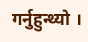गर्नुहुन्थ्यो ।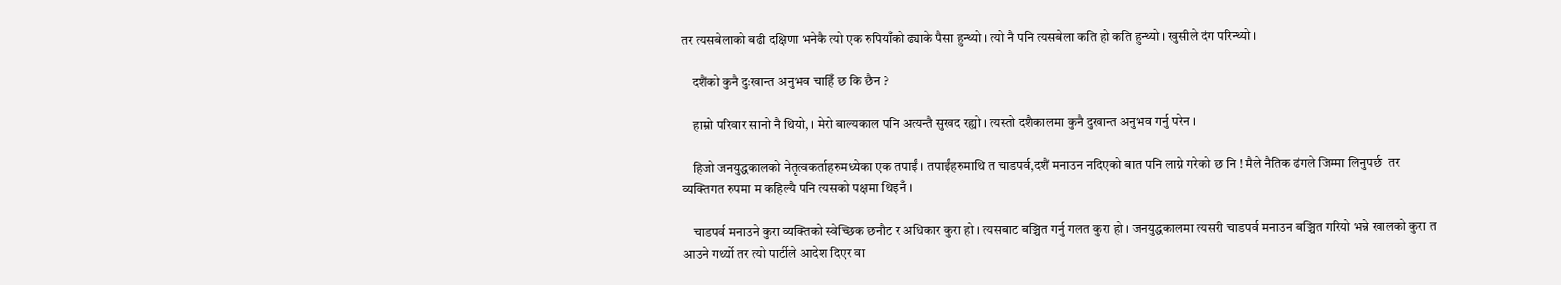तर त्यसबेलाको बढी दक्षिणा भनेकै त्यो एक रुपियाँको ढ्याके पैसा हुन्थ्यो । त्यो नै पनि त्यसबेला कति हो कति हुन्थ्यो । खुसीले दंग परिन्थ्यो ।

    दशैंको कुनै दुःखान्त अनुभव चाहिँ छ कि छैन ?

    हाम्रो परिवार सानो नै थियो, । मेरो बाल्यकाल पनि अत्यन्तै सुखद रह्यो । त्यस्तो दशैकालमा कुनै दुखान्त अनुभव गर्नु परेन ।

    हिजो जनयुद्धकालको नेतृत्वकर्ताहरुमध्येका एक तपाईं । तपाईंहरुमाथि त चाडपर्व,दशैं मनाउन नदिएको बात पनि लाग्ने गरेको छ नि ! मैले नैतिक ढंगले जिम्मा लिनुपर्छ  तर व्यक्तिगत रुपमा म कहिल्यै पनि त्यसको पक्षमा थिइनँ ।

    चाडपर्व मनाउने कुरा व्यक्तिको स्वेच्छिक छनौट र अधिकार कुरा हो । त्यसबाट बञ्चित गर्नु गलत कुरा हो । जनयुद्धकालमा त्यसरी चाडपर्व मनाउन बञ्चित गरियो भन्ने खालको कुरा त आउने गर्थ्यो तर त्यो पार्टीले आदेश दिएर वा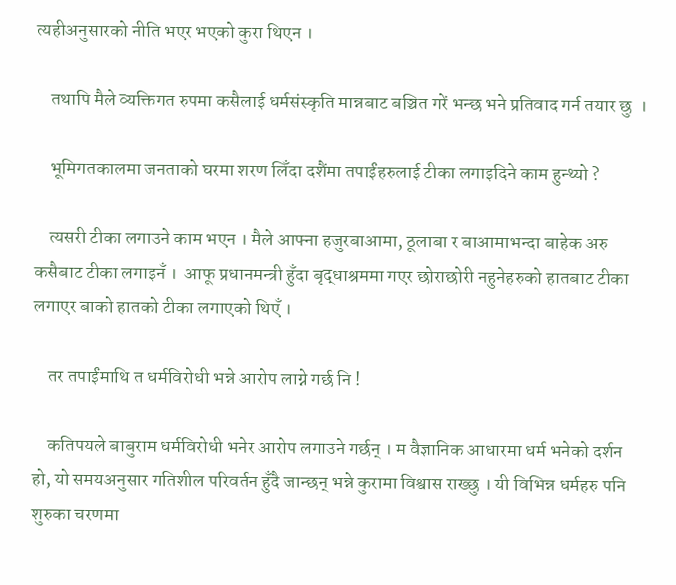त्यहीअनुसारको नीति भएर भएको कुरा थिएन ।

    तथापि मैले व्यक्तिगत रुपमा कसैलाई धर्मसंस्कृति मान्नबाट बञ्चित गरें भन्छ भने प्रतिवाद गर्न तयार छु  ।

    भूमिगतकालमा जनताको घरमा शरण लिँदा दशैंमा तपाईंहरुलाई टीका लगाइदिने काम हुन्थ्यो ?

    त्यसरी टीका लगाउने काम भएन । मैले आफ्ना हजुरबाआमा, ठूलाबा र बाआमाभन्दा बाहेक अरु कसैबाट टीका लगाइनँ ।  आफू प्रधानमन्त्री हुँदा बृद्धाश्रममा गएर छोराछोरी नहुनेहरुको हातबाट टीका लगाएर बाको हातको टीका लगाएको थिएँ ।

    तर तपाईंमाथि त धर्मविरोधी भन्ने आरोप लाग्ने गर्छ नि !

    कतिपयले बाबुराम धर्मविरोधी भनेर आरोप लगाउने गर्छन् । म वैज्ञानिक आधारमा धर्म भनेको दर्शन हो, यो समयअनुसार गतिशील परिवर्तन हुँदै जान्छन् भन्ने कुरामा विश्वास राख्छु । यी विभिन्न धर्महरु पनि शुरुका चरणमा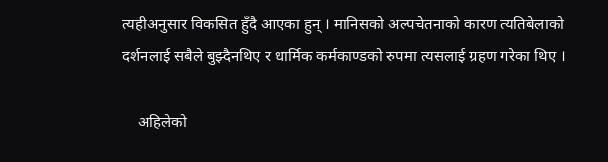त्यहीअनुसार विकसित हुँदै आएका हुन् । मानिसको अल्पचेतनाको कारण त्यतिबेलाको दर्शनलाई सबैले बुझ्दैनथिए र धार्मिक कर्मकाण्डको रुपमा त्यसलाई ग्रहण गरेका थिए ।

    अहिलेको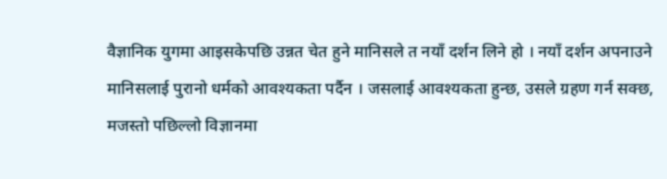वैज्ञानिक युगमा आइसकेपछि उन्नत चेत हुने मानिसले त नयाँ दर्शन लिने हो । नयाँ दर्शन अपनाउने मानिसलाई पुरानो धर्मको आवश्यकता पर्दैन । जसलाई आवश्यकता हुन्छ, उसले ग्रहण गर्न सक्छ, मजस्तो पछिल्लो विज्ञानमा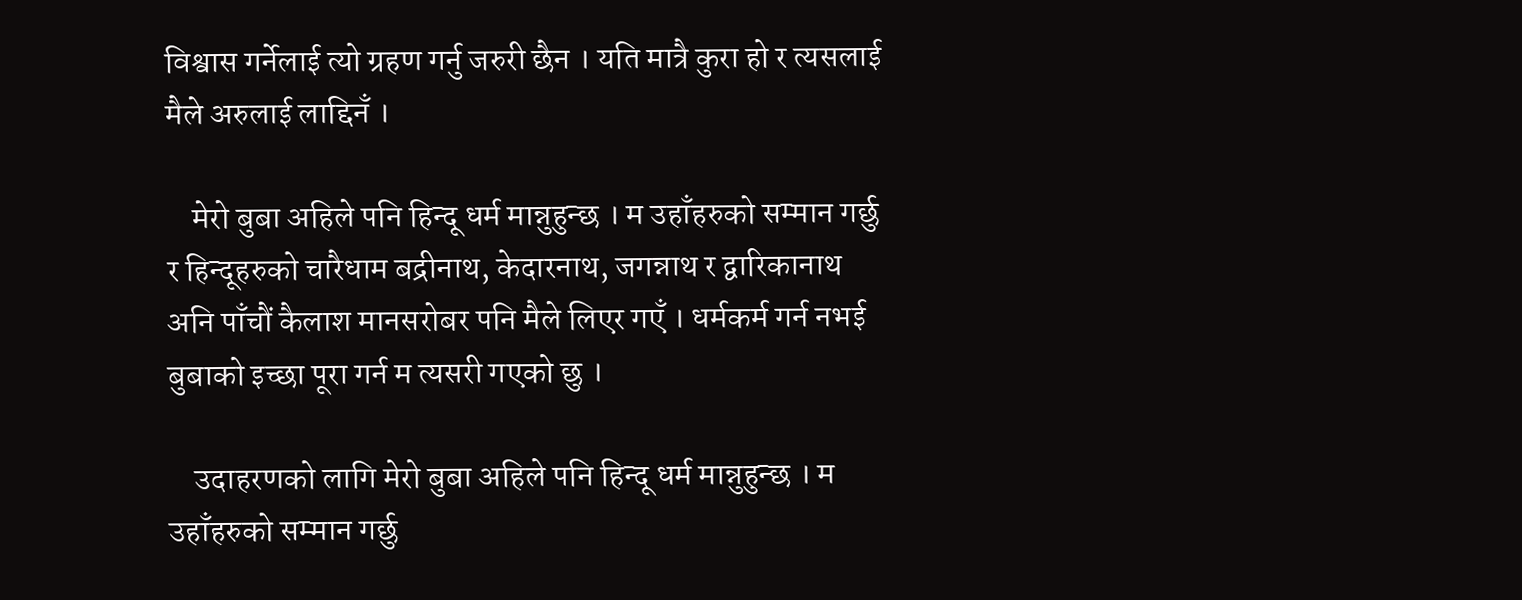विश्वास गर्नेलाई त्यो ग्रहण गर्नु जरुरी छैन । यति मात्रै कुरा हो र त्यसलाई मैले अरुलाई लाद्दिनँ ।

    मेरो बुबा अहिले पनि हिन्दू धर्म मान्नुहुन्छ । म उहाँहरुको सम्मान गर्छु र हिन्दूहरुको चारैधाम बद्रीनाथ, केदारनाथ, जगन्नाथ र द्वारिकानाथ अनि पाँचौं कैलाश मानसरोबर पनि मैले लिएर गएँ । धर्मकर्म गर्न नभई बुबाको इच्छा पूरा गर्न म त्यसरी गएको छु ।

    उदाहरणको लागि मेरो बुबा अहिले पनि हिन्दू धर्म मान्नुहुन्छ । म उहाँहरुको सम्मान गर्छु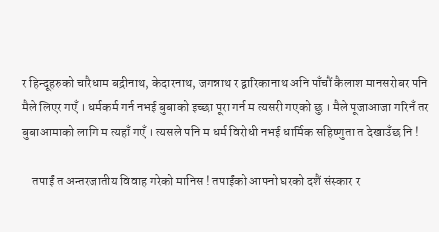र हिन्दूहरुको चारैधाम बद्रीनाथ, केदारनाथ, जगन्नाथ र द्वारिकानाथ अनि पाँचौं कैलाश मानसरोबर पनि मैले लिएर गएँ । धर्मकर्म गर्न नभई बुबाको इच्छा पूरा गर्न म त्यसरी गएको छु । मैले पूजाआजा गरिनँ तर बुबाआमाको लागि म त्यहाँ गएँ । त्यसले पनि म धर्म विरोधी नभई धार्मिक सहिष्णुता त देखाउँछ नि !

    तपाईं त अन्तरजातीय विवाह गरेको मानिस ! तपाईंको आफ्नो घरको दशैं संस्कार र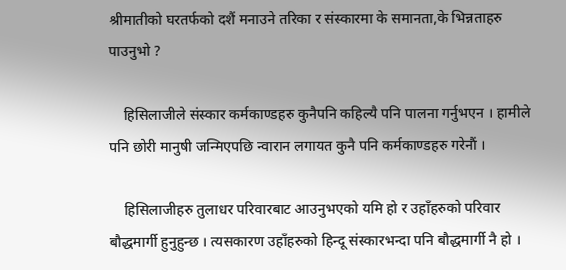श्रीमातीको घरतर्फको दशैं मनाउने तरिका र संस्कारमा के समानता,के भिन्नताहरु पाउनुभो ?

    हिसिलाजीले संस्कार कर्मकाण्डहरु कुनैपनि कहिल्यै पनि पालना गर्नुभएन । हामीले पनि छोरी मानुषी जन्मिएपछि न्वारान लगायत कुनै पनि कर्मकाण्डहरु गरेनौं ।

    हिसिलाजीहरु तुलाधर परिवारबाट आउनुभएको यमि हो र उहाँहरुको परिवार बौद्धमार्गी हुनुहुन्छ । त्यसकारण उहाँहरुको हिन्दू संस्कारभन्दा पनि बौद्धमार्गी नै हो ।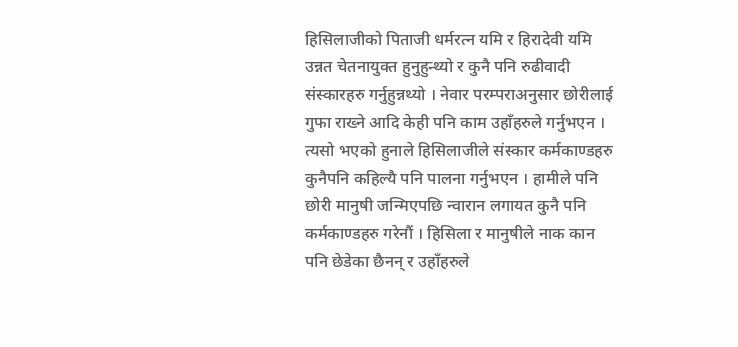हिसिलाजीको पिताजी धर्मरत्न यमि र हिरादेवी यमि उन्नत चेतनायुक्त हुनुहुन्थ्यो र कुनै पनि रुढीवादी संस्कारहरु गर्नुहुन्नथ्यो । नेवार परम्पराअनुसार छोरीलाई गुफा राख्ने आदि केही पनि काम उहाँहरुले गर्नुभएन । त्यसो भएको हुनाले हिसिलाजीले संस्कार कर्मकाण्डहरु कुनैपनि कहिल्यै पनि पालना गर्नुभएन । हामीले पनि छोरी मानुषी जन्मिएपछि न्वारान लगायत कुनै पनि कर्मकाण्डहरु गरेनौं । हिसिला र मानुषीले नाक कान पनि छेडेका छैनन् र उहाँहरुले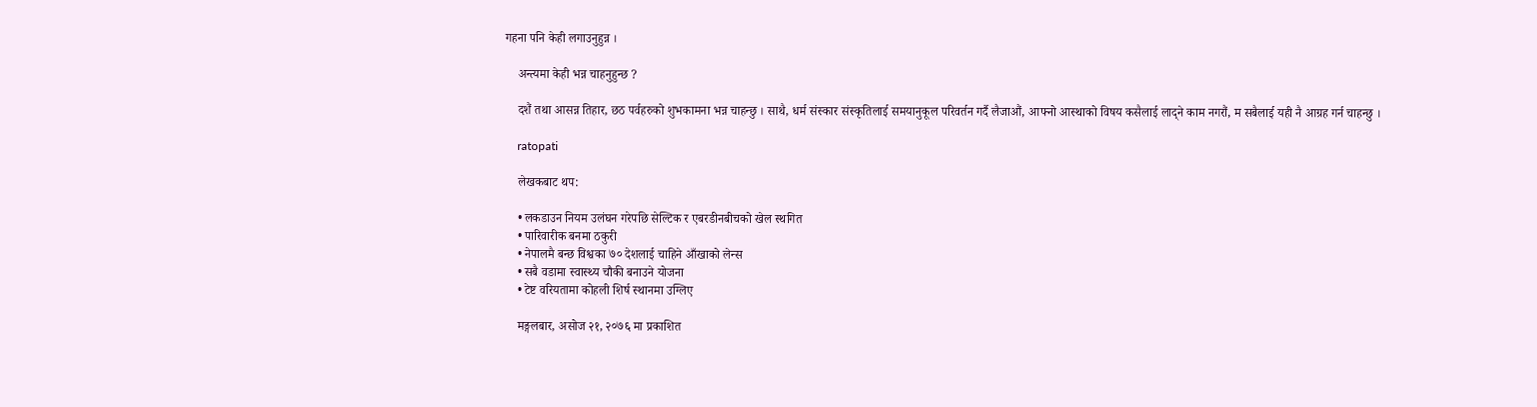गहना पनि केही लगाउनुहुन्न ।

    अन्त्यमा केही भन्न चाहनुहुन्छ ?

    दशैं तथा आसन्न तिहार, छठ पर्वहरुको शुभकामना भन्न चाहन्छु । साथै, धर्म संस्कार संस्कृतिलाई समयानुकूल परिवर्तन गर्दै लैजाऔं, आफ्नो आस्थाको विषय कसैलाई लाद्ने काम नगरौं, म सबैलाई यही नै आग्रह गर्न चाहन्छु ।

    ratopati

    लेखकबाट थप:

    • लकडाउन नियम उलंघन गरेपछि सेल्टिक र एबरडीनबीचको खेल स्थगित
    • पारिवारीक बनमा ठकुरी
    • नेपालमै बन्छ विश्वका ७० देशलाई चाहिने आँखाको लेन्स
    • सबै वडामा स्वास्थ्य चौकी बनाउने योजना
    • टेष्ट वरियतामा कोहली शिर्ष स्थानमा उग्लिए

    मङ्गलबार, असोज २१, २०७६ मा प्रकाशित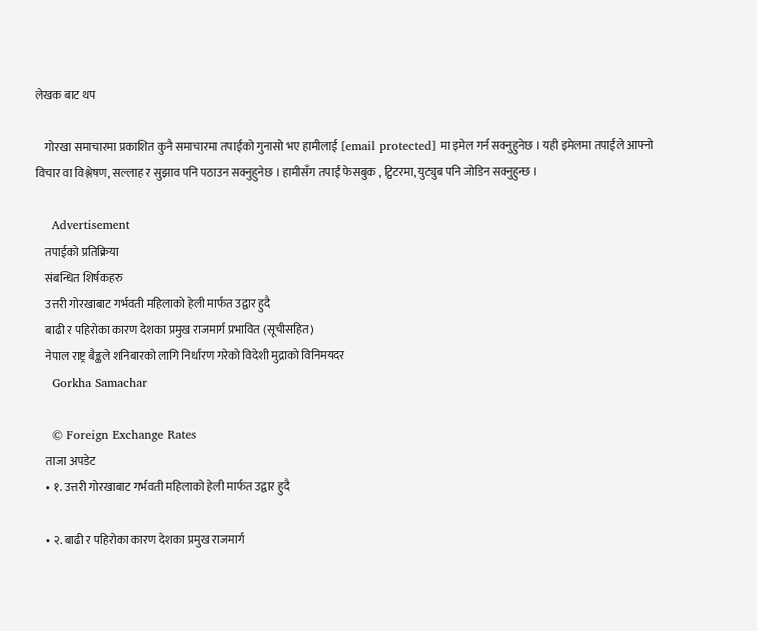लेखक बाट थप

    गोरखा समाचारमा प्रकाशित कुनै समाचारमा तपाईंको गुनासो भए हामीलाई [email protected] मा इमेल गर्न सक्नुहुनेछ । यही इमेलमा तपाईंले आफ्नो विचार वा विश्लेषण, सल्लाह र सुझाव पनि पठाउन सक्नुहुनेछ । हामीसँग तपाईं फेसबुक , ट्विटरमा, युट्युब पनि जोडिन सक्नुहुन्छ ।

    Advertisement
    तपाईको प्रतिक्रिया
    संबन्धित शिर्षकहरु
    उत्तरी गोरखाबाट गर्भवती महिलाको हेली मार्फत उद्वार हुदै
    बाढी र पहिरोका कारण देशका प्रमुख राजमार्ग प्रभावित (सूचीसहित)
    नेपाल राष्ट्र बैङ्कले शनिबारको लागि निर्धारण गरेको विदेशी मुद्राको विनिमयदर
    Gorkha Samachar

    © Foreign Exchange Rates
    ताजा अपडेट
    • १. उत्तरी गोरखाबाट गर्भवती महिलाको हेली मार्फत उद्वार हुदै

    • २. बाढी र पहिरोका कारण देशका प्रमुख राजमार्ग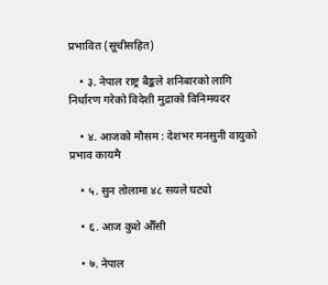प्रभावित (सूचीसहित)

    • ३. नेपाल राष्ट्र बैङ्कले शनिबारको लागि निर्धारण गरेको विदेशी मुद्राको विनिमयदर

    • ४. आजको मौसम : देशभर मनसुनी वायुको प्रभाव कायमै

    • ५. सुन तोलामा ४८ सयले घट्यो

    • ६. आज कुशे औँसी

    • ७. नेपाल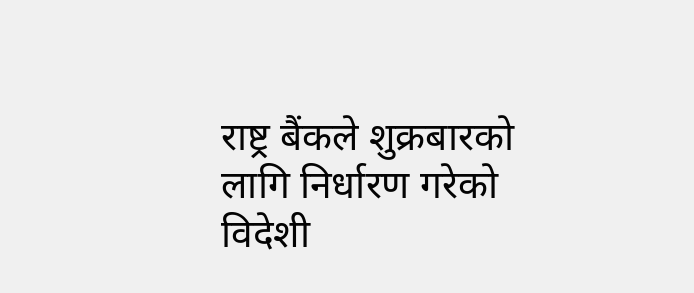राष्ट्र बैंकले शुक्रबारको लागि निर्धारण गरेको विदेशी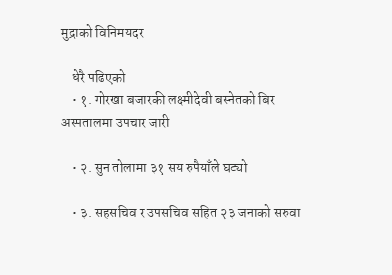मुद्राको विनिमयदर

    धेरै पढिएको
    • १. गोरखा बजारकी लक्ष्मीदेवी बस्नेतको बिर अस्पतालमा उपचार जारी

    • २. सुन तोलामा ३१ सय रुपैयाँले घट्यो

    • ३. सहसचिव र उपसचिव सहित २३ जनाको सरुवा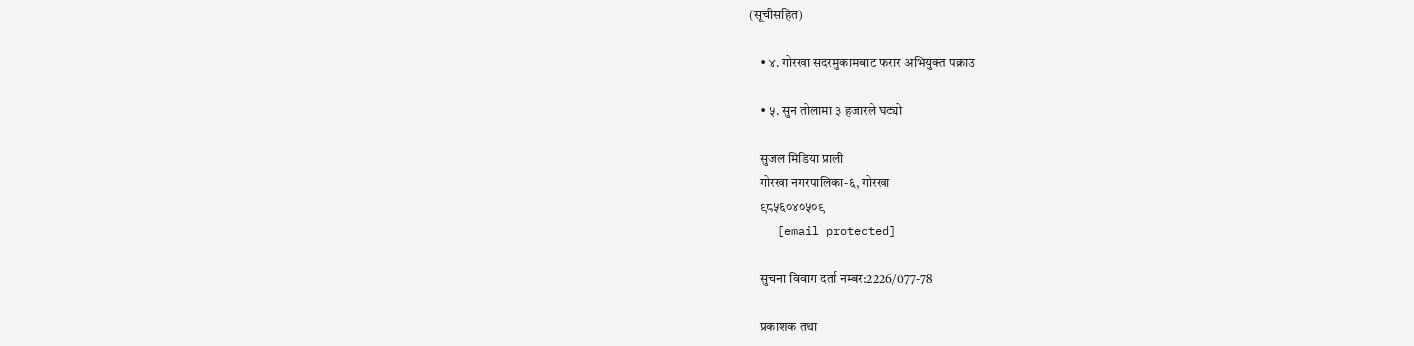(सूचीसहित)

    • ४. गोरखा सदरमुकामबाट फरार अभियुक्त पक्राउ

    • ५. सुन तोलामा ३ हजारले घट्यो

    सुजल मिडिया प्राली
    गोरखा नगरपालिका-६, गोरखा
    ९८५६०४०५०९
    [email protected]

    सुचना विवाग दर्ता नम्बर:2226/077-78

    प्रकाशक तथा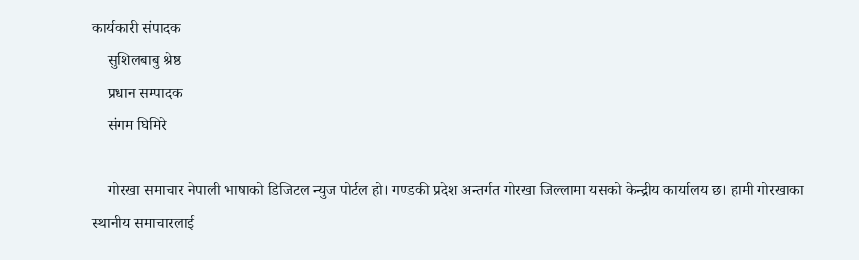कार्यकारी संपादक
    सुशिलबाबु श्रेष्ठ
    प्रधान सम्पादक
    संगम घिमिरे

    गोरखा समाचार नेपाली भाषाको डिजिटल न्युज पोर्टल हो। गण्डकी प्रदेश अन्तर्गत गोरखा जिल्लामा यसको केन्द्रीय कार्यालय छ। हामी गोरखाका स्थानीय समाचारलाई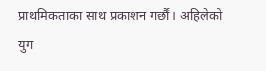प्राथमिकताका साथ प्रकाशन गर्छौं। अहिलेको युग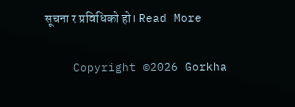सूचना र प्रविधिको हो। Read More

    Copyright ©2026 Gorkha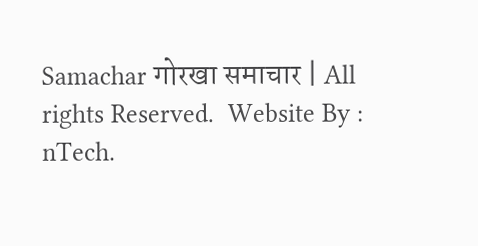Samachar गोरखा समाचार | All rights Reserved.  Website By :  nTech.